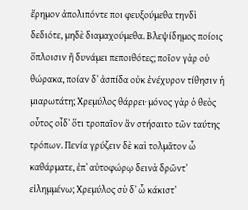ἔρημον ἀπολιπόντε ποι φευξούμεθα τηνδὶ δεδιότε, μηδὲ διαμαχούμεθα. Βλεψίδημος ποίοις ὅπλοισιν ἢ δυνάμει πεποιθότες; ποῖον γὰρ οὐ θώρακα, ποίαν δʼ ἀσπίδα οὐκ ἐνέχυρον τίθησιν ἡ μιαρωτάτη; Χρεμύλος θάρρει· μόνος γὰρ ὁ θεὸς οὗτος οἶδʼ ὅτι τροπαῖον ἂν στήσαιτο τῶν ταύτης τρόπων. Πενία γρύζειν δὲ καὶ τολμᾶτον ὦ καθάρματε, ἐπʼ αὐτοφώρῳ δεινὰ δρῶντʼ εἰλημμένω; Χρεμύλος σὺ δʼ ὦ κάκιστʼ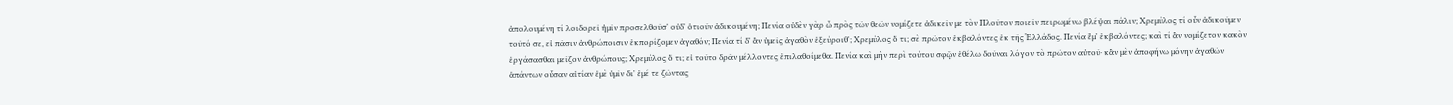ἀπολουμένη τί λοιδορεῖ ἡμῖν προσελθοῦσʼ οὐδʼ ὁτιοῦν ἀδικουμένη; Πενία οὐδὲν γὰρ ὦ πρὸς τῶν θεῶν νομίζετε ἀδικεῖν με τὸν Πλοῦτον ποιεῖν πειρωμένω βλέψαι πάλιν; Χρεμύλος τί οὖν ἀδικοῦμεν τοῦτό σε, εἰ πᾶσιν ἀνθρώποισιν ἐκπορίζομεν ἀγαθόν; Πενία τί δʼ ἂν ὑμεῖς ἀγαθὸν ἐξεύροιθʼ; Χρεμύλος ὅ τι; σὲ πρῶτον ἐκβαλόντες ἐκ τῆς Ἑλλάδος. Πενία ἔμʼ ἐκβαλόντες; καὶ τί ἂν νομίζετον κακὸν ἐργάσασθαι μεῖζον ἀνθρώπους; Χρεμύλος ὅ τι; εἰ τοῦτο δρᾶν μέλλοντες ἐπιλαθοίμεθα. Πενία καὶ μὴν περὶ τούτου σφῷν ἐθέλω δοῦναι λόγον τὸ πρῶτον αὐτοῦ· κἂν μὲν ἀποφήνω μόνην ἀγαθῶν ἁπάντων οὖσαν αἰτίαν ἐμὲ ὑμῖν διʼ ἐμέ τε ζῶντας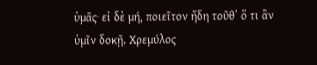ὑμᾶς· εἰ δὲ μή, ποιεῖτον ἤδη τοῦθʼ ὅ τι ἂν ὑμῖν δοκῇ. Χρεμύλος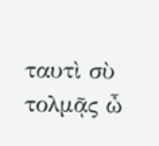ταυτὶ σὺ τολμᾷς ὦ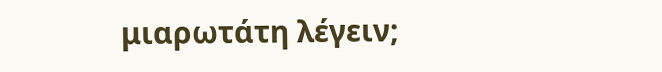μιαρωτάτη λέγειν;